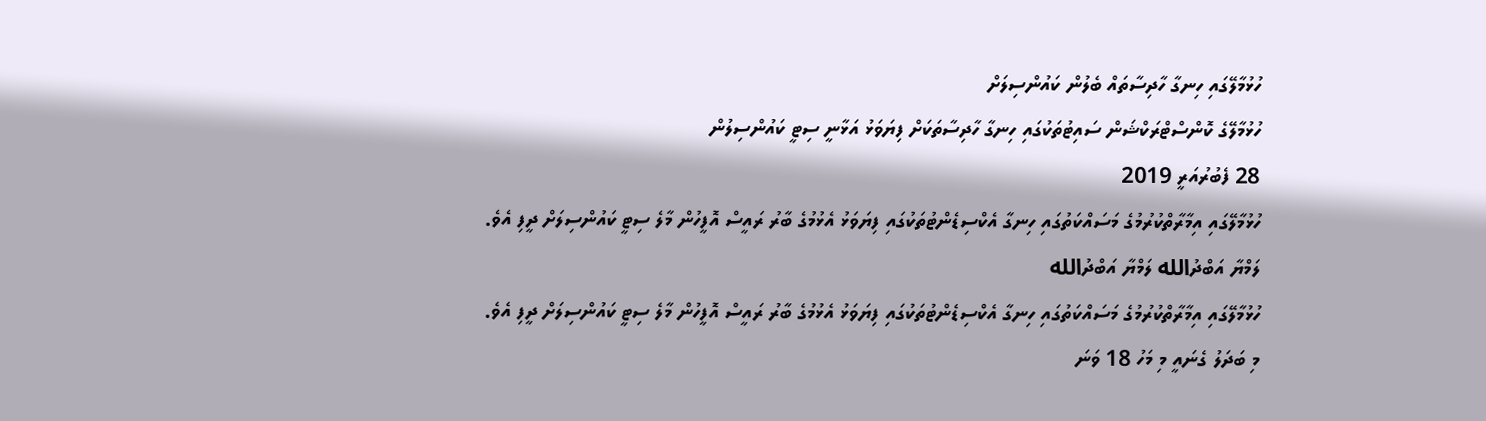ހުޅުމާލޭގައި ހިނގާ ހާދިސާތައް ބެލުން ކައުންސިލަށް
ހުޅުމާލޭގެ ކޮންސްޓްރަކްޝަން ސައިޓުތަކުގައި ހިނގާ ހާދިސާތަކަށް ފިޔަވަޅު އަޅާނީ ސިޓީ ކައުންސިލުން
28 ފެބުރުއަރީ 2019
ހުޅުމާލޭގައި އިމާރާތްކުރުމުގެ މަސައްކަތުގައި ހިނގާ އެކްސިޑެންޓުތަކުގައި ފިޔަވަޅު އެޅުމުގެ ބާރު ރައީސް އޮފީހުން މާލެ ސިޓީ ކައުންސިލަށް ދީފި އެވެ.
ލަމްޔާ އަބްދުالله ލަމްޔާ އަބްދުالله
ހުޅުމާލޭގައި އިމާރާތްކުރުމުގެ މަސައްކަތުގައި ހިނގާ އެކްސިޑެންޓުތަކުގައި ފިޔަވަޅު އެޅުމުގެ ބާރު ރައީސް އޮފީހުން މާލެ ސިޓީ ކައުންސިލަށް ދީފި އެވެ.
މި ބަދަލު ގެނައީ މި މަހު 18 ވަނަ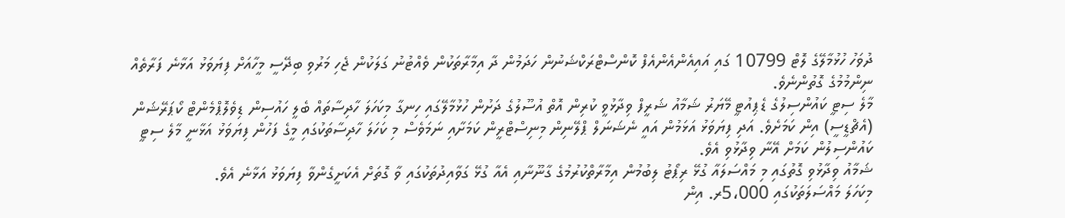ދުވަހު ހުޅުމާލޭގެ ލޮޓް 10799 ގައި އައިއެންއެންއެފް ކޮންސްޓްރަކްޝަނުން ހަދަމުން ދާ އިމާރާތަކުން ވެއްޓުނު ގަލަކުން ޖެހި މަރުވި ބިދޭސީ މީހާއަށް ފިޔަވަޅު އަޅާނެ ފަރާތެއް ނިންމުމުގެ ގޮތުންނެވެ.
މާލެ ސިޓީ ކައުންސިލުގެ ޑެޕިއުޓީ މޭޔަރު ޝަމާއު ޝަރީފް ވިދާޅުވީ ކުރިން އޮތް އުސޫލުގެ ދަށުން ހުޅުމާލޭގައި ހިނގާ މިކަހަލަ ހާދިސާތައް ބެލީ ހައުސިން ޑިވެލޮޕްމެންޓް ކޯޕަރޭޝަން (އެޗްޑީސީ) އިން ކަމަށެވެ. އަދި ފިޔަވަޅު އަޅަމުން އައީ ނެޝަނަލް ޕްލޭނިން މިނިސްޓްރީން ކަމަށާއި ނަމަވެސް މި ކަހަލަ ހާދިސާތަކުގައި މީގެ ފަހުން ފިޔަވަޅު އަޅާނީ މާލެ ސިޓީ ކައުންސިލުން ކަމަށް އޭނާ ވިދާޅުވި އެވެ.
ޝަމާއު ވިދާޅުވި ގޮތުގައި މި މައްސަލައާ ގުޅޭ ރިޕޯޓު ލިބުމުން އިމާރާތްކުރުމުގެ ގާނޫނާއި އެއާ ގުޅޭ ގަވާއިދުތަކުގައި ވާ ގޮތަށް އެކަށީގެންވާ ފިޔަވަޅު އަޅާނެ އެވެ.
މިކަހަލަ މައްސަލަތަކުގައި 5،000ރ. އިން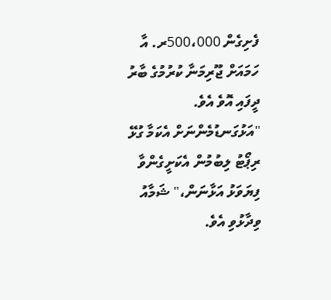ފެށިގެން 500،000ރ. އާ ހަމައަށް ޖޫރިމަނާ ކުރުމުގެ ބާރު ދީފައި އޮވެ އެވެ.
"އަޅުގަނޑުމެންނަށް އެކަމާ ގުޅޭ ރިޕޯޓު ލިބުމުން އެކަށީގެންވާ ފިޔަވަޅު އަޅާނަން،" ޝަމާއު ވިދާޅުވި އެވެ.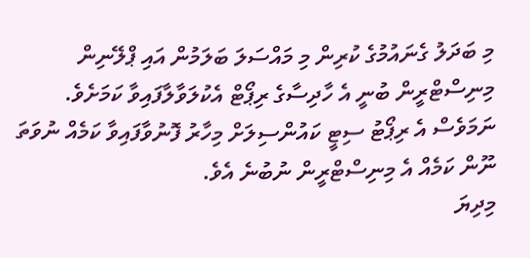މި ބަދަލު ގެނައުމުގެ ކުރިން މި މައްސަލަ ބަލަމުން އައި ޕްލޭނިން މިނިސްޓްރީން ބުނީ އެ ހާދިސާގެ ރިޕޯޓް އެކުލަވާލާފައިވާ ކަމަށެވެ. ނަމަވެސް އެ ރިޕޯޓު ސިޓީ ކައުންސިލަށް މިހާރު ފޮނުވާފައިވާ ކަމެއް ނުވަތަ ނޫން ކަމެއް އެ މިނިސްޓްރީން ނުބުނެ އެވެ.
މިދިޔަ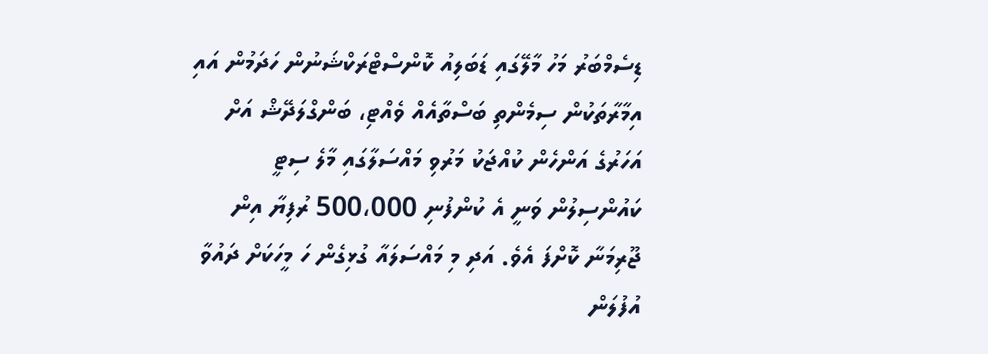ޑިސެމްބަރު މަހު މާލޭގައި ޑަބަލިއު ކޮންސްޓްރަކްޝަނުން ހަދަމުން އައި އިމާރާތަކުން ސިމެންތި ބަސްތާއެއް ވެއްޓި، ބަންގްލަދޭޝް އަށް އަހަރުގެ އަންހެން ކުއްޖަކު މަރުވި މައްސަލާގައި މާލެ ސިޓީ ކައުންސިލުން ވަނީ އެ ކުންފުނި 500،000 ރުފިޔާ އިން ޖޫރިމަނާ ކޮށްފަ އެވެ. އަދި މި މައްސަލައާ ގުޅިގެން ހަ މީހަކަށް ދައުވާ އުފުލަން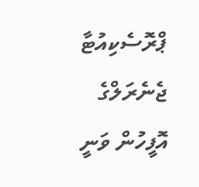ޕްރޮސެކިއުޓާ ޖެނެރަލްގެ އޮފީހުން ވަނީ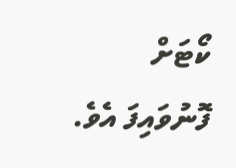ކޯޓަށް ފޮނުވައިފަ އެވެ.